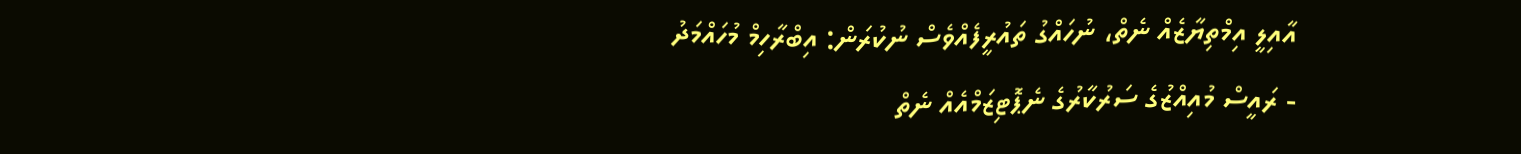އާއިލީ އިމްތިޔާޒެއް ނެތް، ނުހައްގު ތައުރީފެއްވެސް ނުކުރަން: އިބްރާހިމް މުހައްމަދު
- ރައީސް މުއިއްޒުގެ ސަރުކާރުގެ ނެޕޮޓިޒަމްއެއް ނެތް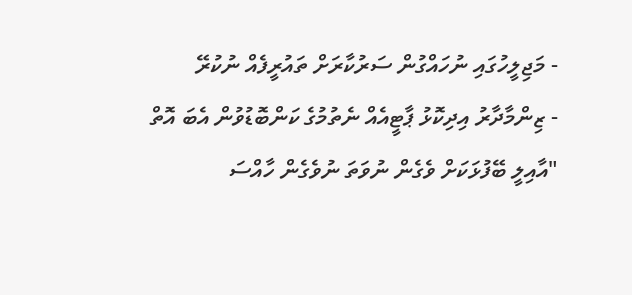- މަޖިލީހުގައި ނުހައްގުން ސަރުކާރަށް ތައުރީފެއް ނުކުރޭ
- ޒިންމާދާރު އިދިކޮޅު ޕާޓީއެއް ނެތުމުގެ ކަންބޮޑުވުން އެބަ އޮތް
"އާއިލީ ބޭފުޅަކަށް ވެގެން ނުވަތަ ނުވެގެން ހާއްސަ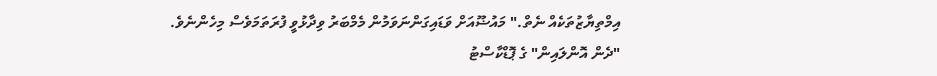އިމްތިޔާޒުތަކެއް ނެތް." މައުޟޫއަށް ވަޑައިގަންނަވަމުން މެމްބަރު ވިދާޅުވީ ފުރަތަމަވެސް މިހެންނެވެ.
"ދެން އޮންލައިން" ގެ ޕޮޑްކާސްޓު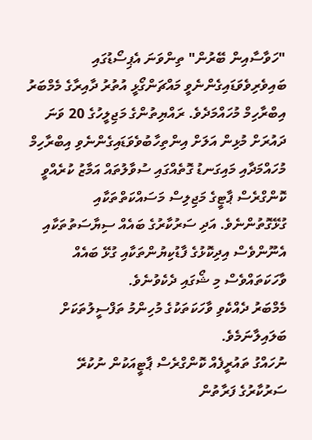"ހަވާސާއިން ބޭރުން" ތިންވަނަ އެޕިސޯޑުގައި ބައިވެރިވެވަޑައިގެންނެވީ މައްޗަންގޯޅީ އުތުރު ދާއިރާގެ މެމްބަރު އިބްރާހިމް މުހައްމަދެވެ. ރައްޔިތުންގެ މަޖިލީހުގެ 20 ވަނަ ދައުރަށް މުޅިން އަލަށް އިންތިހާބުވެވަޑައިގެންނެވި އިބްރާހިމް މުހައްމަދާއި މައިގަނޑު ގޮތެއްގައި ސުވާލުތައް އަމާޒު ކުރެއްވީ ކޮންގްރެސް ޕާޓީގެ މަޖިލިސް މަސައްކަތްތަކާއި ގުޅޭގޮތުންނެވެ. އަދި ސަރުކާރުގެ ބައެއް ސިޔާސަތުތަކާއި އެނޫންވެސް އިދިކޮޅުގެ ފާޑުކިޔުންތަކާއި ގުޅޭ ބައެއް ވާހަކަތައްވެސް މި ޝޯގައި ދެކެވުނެވެ.
މެމްބަރު ދެއްކެވި ވާހަކަތަކުގެ މުހިންމު ތަފްސީލުތަކަށް ބަލައިލާނަމެވެ.
ނުހައްގު ތައުރީފެއް ކޮންގްރެސް ޕާޓީއަކުން ނުކުރޭ
ސަރުކާރުގެ ފަރާތުން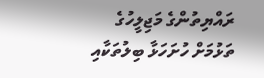ރައްޔިތުންގެ މަޖިލީހުގެ ތަޅުމަށް ހުށަހަޅާ ބިލުތަކާއި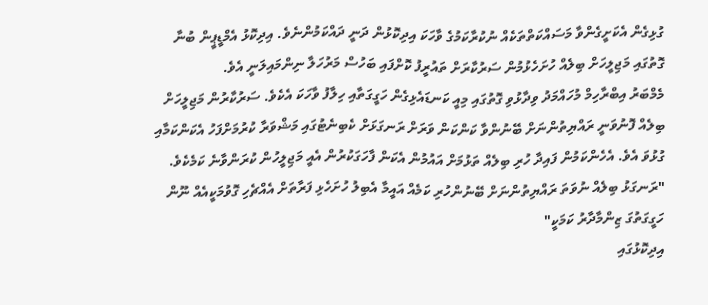ގުޅިގެން އެކަށީގެންވާ މަސައްކަތްތަކެއް ނުކުރާކަމުގެ ވާހަކަ އިދިކޮޅުން ދަނީ ދައްކަމުންނެވެ. އިދިކޮޅު އެމްޑީޕީން ބުނާ ގޮތުގައި މަޖިލީހަށް ބިލެއް ހުށަހެޅުމުން ސަރުކާރަށް ތައުރީފު ކޮށްފައި ބަހުސް މަރުހަލާ ނިންމައިލަނީ އެވެ.
މެމްބަރު އިބްރާހިމް މުހައްމަދު ވިދާޅުވި ގޮތުގައި މިއީ ކަނޑައެޅިގެން ހަގީގަތާއި ހިލާފު ވާހަކަ އެކެވެ. ސަރުކާރުން މަޖިލީހަށް ބިލެއް ފޮނުވަނީ ރައްޔިތުންނަށް ބޭނުންވާ ކަންކަން ވަރަށް ރަނގަޅަށް ކެބިނެޓުގައި މަޝްވަރާ ކުރުމަށްފަހު އެކަންކަމާއި ގުޅުވަ އެވެ. އެހެންކަމުން ފައިދާ ހުރި ބިލެއް ތަޅުމަށް އައުމުން އެކަން ފާހަގަކުރުން އެއީ މަޖިލީހުން ކުރަންވާނެ ކަމެކެވެ.
"ރަނގަޅު ބިލެއް ނުވަތަ ރައްޔިތުންނަށް ބޭނުންހުރި ކަމެއް އައީމާ އެބިލު ހުށަހެޅި ފަރާތަށް އެއްޗެހި ގޮވުމަކީއެއް ނޫން ހަގީގަތުގަ ޒިންމާދާރު ކަމަކީ"
އިދިކޮޅުގައި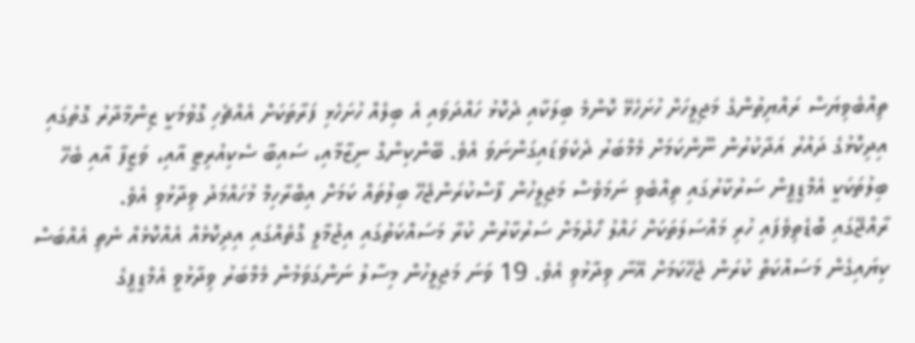ތިއްބެވިޔަސް ރައްޔިތުންގެ މަޖިލީހަށް ހުށަހެޅޭ ކޮންމެ ބިލަކާއި ދެކޮޅު ހައްދަވައި އެ ބިލެއް ހުށަހެޅި ފަރާތަކަށް އެއްޗެހި ގޮވުމަކީ ޒިންމާދާރު ގޮތުގައި އިދިކޮޅުގެ ދައުރު އަދާކުރުން ނޫންކަމަށް މެމްބަރު ދެކެވަޑައިގަންނަވަ އެވެ. ބޭންކިންގް ނިޒާމާއި، ސައިބާ ސެކިއުރިޓީ އާއި، ވަޒީފާ އާއި ބެހޭ ބިލުތަކަކީ އެމްޑީޕީން ސަރުކާރުގައި ތިއްބެވި ނަމަވެސް މަޖިލީހުން ފާސްކުރަންޖެހޭ ބިލުތައް ކަމަށް އިބްރާހިމް މުހައްމަދު ވިދާޅުވި އެވެ.
ރާއްޖޭގައި ބޮޑެތިވެފައި ހުރި މައްސަލަތަކަށް ހައްލު ހޯދުމަށް ސަރުކާރުން ކުރާ މަސައްކަތުގައި އިޖުމާލީ ގޮތެއްގައި އިދިކޮޅެއް އެއްކޮޅެއް ނެތި އެއްބަސް ކިޔައިގެން މަސައްކަތް ކުރަން ޖެހޭކަމަށް އޭނާ ވިދާޅުވި އެވެ. 19 ވަނަ މަޖިލީހުން މިސާލު ނަންގަވަމުން މެމްބަރު ވިދާޅުވީ އެމްޑީޕީގެ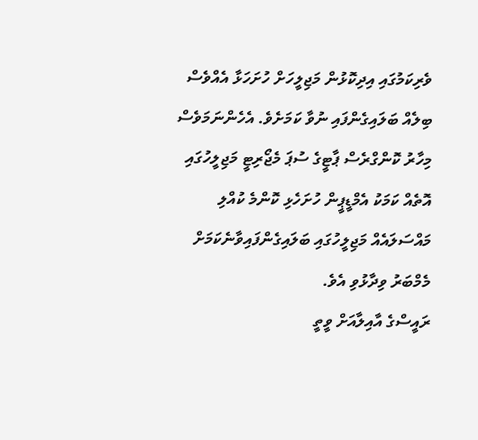ވެރިކަމުގައި އިދިކޮޅުން މަޖިލީހަށް ހުށަހަޅާ އެއްވެސް ބިލެއް ބަލައިގެންފައި ނުވާ ކަމަށެވެ. އެހެންނަމަވެސް މިހާރު ކޮންގްރެސް ޕާޓީގެ ސުޕަ މެޖޯރިޓީ މަޖިލީހުގައި އޮތެއް ކަމަކު އެމްޑީޕީން ހުށަހެޅި ކޮންމެ ކުއްލި މައްސަލައެއް މަޖިލީހުގައި ބަލައިގެންފައިވާނެކަމަށް މެމްބަރު ވިދާޅުވި އެވެ.
ރައީސްގެ އާއިލާއަށް ވީތީ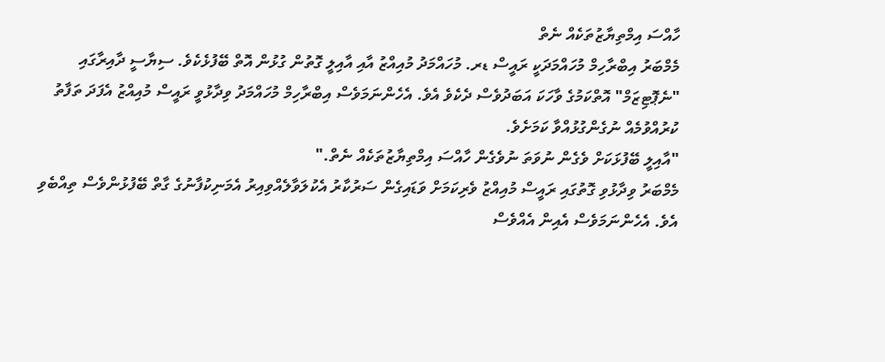ހާއްސަ އިމްތިޔާޒުތަކެއް ނެތް
މެމްބަރު އިބްރާހިމް މުހައްމަދަކީ ރައީސް ޑރ. މުހައްމަދު މުއިއްޒު އާއި އާއިލީ ގޮތުން ގުޅުން އޮތް ބޭފުޅެކެވެ. ސިޔާސީ ދާއިރާގައި "ނެޕޮޓިޒަމް" އޮތްކަމުގެ ވާހަކަ އަބަދުވެސް ދެކެވެ އެވެ. އެހެންނަމަވެސް އިބްރާހިމް މުހައްމަދު ވިދާޅުވީ ރައީސް މުއިއްޒު އެފަދަ ތަފާތު ކުރުއްވުމެއް ނުގެންގުޅުއްވާ ކަމަށެވެ.
"އާއިލީ ބޭފުޅަކަށް ވެގެން ނުވަތަ ނުވެގެން ހާއްސަ އިމްތިޔާޒުތަކެއް ނެތް."
މެމްބަރު ވިދާޅުވި ގޮތުގައި ރައީސް މުއިއްޒު ވެރިކަމަށް ވަޑައިގެން ސަރުކާރު އެކުލަވާލެއްވިއިރު އެމަނިކުފާނުގެ ގާތް ބޭފުޅުންވެސް ތިއްބެވި އެވެ. އެހެންނަމަވެސް އެއިން އެއްވެސް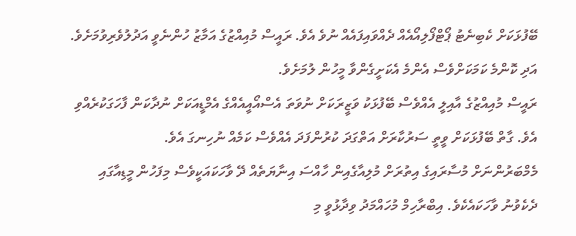ބޭފުޅަކަށް ކެބިނެޓު ޕޯޓްފޯލިއޯއެއް ދެއްވައިފައެއް ނުވެ އެވެ. ރައީސް މުއިއްޒުގެ އަމާޒު ހުންނެވީ އަދުލުވެރިވުމަށެވެ. އަދި ކޮންމެ ކަމަކަށްވެސް އެންމެ އެކަށީގެންވާ މީހުން ލުމަށެވެ.
ރައީސް މުއިއްޒުގެ އާއިލީ އެއްވެސް ބޭފުޅަކު ވަޒީރަކަށް ނުވަތަ އެސްއޯއީއެއްގެ އެމްޑީއަކަށް ނުދާކަން ފާހަގަކުރެއްވި އެވެ. ގާތް ބޭފުޅަކަށް ވީތީ ސަރުކާރަށް އަތްގަދަ ކުރުންފަދަ އެއްވެސް ކަމެއް ނުހިނގަ އެވެ.
މެމްބަރުންނަށް މުސާރައިގެ އިތުރަށް މުލިއާގެއިން ހާއްސަ އިނާޔަތެއް ދޭ ވާހަކައަކީވެސް މިފަހުން މީޑިއާގައި ދެކެވުނު ވާހަކައެކެވެ. އިބްރާހިމް މުހައްމަދު ވިދާޅުވީ މި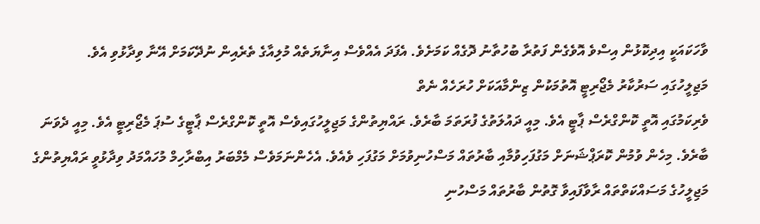ވާހަކައަކީ އިދިކޮޅުން އިސްވެ އޮވެގެން ފަތުރާ ބުހުތާނު ދޮގެއް ކަމަށެވެ. އެފަދަ އެއްވެސް އިނާޔަތެއް މުލިއާގެ ތެރެއިން ނުދޭކަމަށް އޭނާ ވިދާޅުވި އެވެ.
މަޖިލީހުގައި ސަރުކާރު މެޖޯރިޓީ އޮތުމަކުން ޒިންމާއަކަށް ހުރަހެއް ނެތް
ވެރިކަމުގައި އޮތީ ކޮންގްރެސް ޕާޓީ އެވެ. މިއީ ދައުލަތުގެ ފުރަތަމަ ބާރެވެ. ރައްޔިތުންގެ މަޖިލީހުގައިވެސް އޮތީ ކޮންގްރެސް ޕާޓީގެ ސުޕަ މެޖޯރިޓީ އެވެ. މިއީ ދެވަނަ ބާރެވެ. މިހެން ވުމުން ކޮރަޕްޝަނަށް މަގުފަހިވުމާއި ބާރުތައް މަސްހުނިވުމަށް މަގުފަހި ވެއެވެ. އެހެންނަމަވެސް މެމްބަރު އިބްރާހިމް މުހައްމަދު ވިދާޅުވީ ރައްޔިތުންގެ މަޖިލީހުގެ މަސައްކަތްތައް ރާވާފައިވާ ގޮތުން ބާރުތައް މަސްހުނި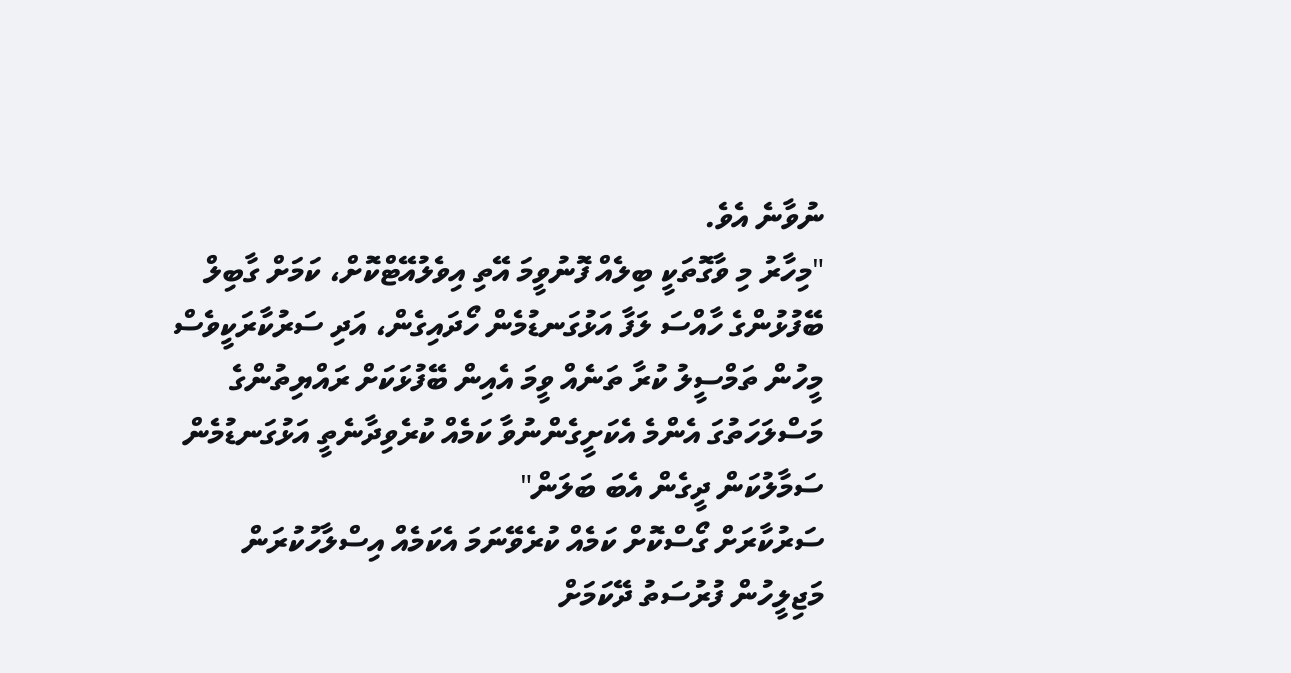ނުވާނެ އެވެ.
"މިހާރު މި ވާގޮތަކީ ބިލެއް ފޮނުވީމަ އޭތި އިވެލުއޭޓްކޮށް، ކަމަށް ގާބިލް ބޭފުޅުންގެ ހާއްސަ ލަފާ އަޅުގަނޑުމެން ހޯދައިގެން، އަދި ސަރުކާރަކީވެސް މީހުން ތަމްސީލު ކުރާ ތަނެއް ވީމަ އެއިން ބޭފުޅަކަށް ރައްޔިތުންގެ މަސްލަހަތުގަ އެންމެ އެކަށީގެންނުވާ ކަމެއް ކުރެވިދާނެތީ އަޅުގަނޑުމެން ސަމާލުކަން ދީގެން އެބަ ބަލަން"
ސަރުކާރަށް ގޯސްކޮށް ކަމެއް ކުރެވޭނަމަ އެކަމެއް އިސްލާހުކުރަން މަޖިލީހުން ފުރުސަތު ދޭކަމަށް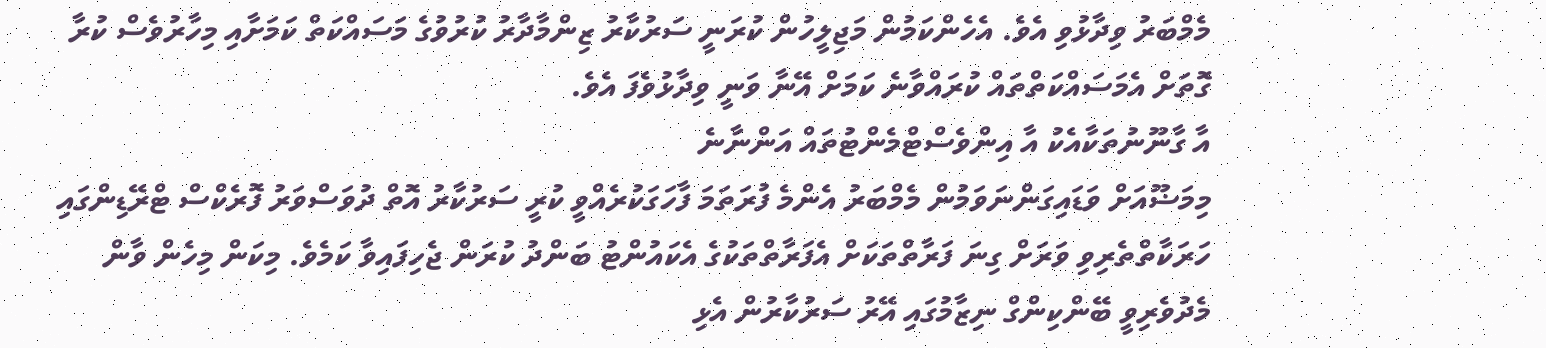މެމްބަރު ވިދާޅުވި އެވެ. އެހެންކަމުން މަޖިލީހުން ކުރަނީ ސަރުކާރު ޒިންމާދާރު ކުރުވުގެ މަސައްކަތް ކަމަށާއި މިހާރުވެސް ކުރާ ގޮތަށް އެމަސައްކަތްތައް ކުރައްވާނެ ކަމަށް އޭނާ ވަނީ ވިދާޅުވެފަ އެވެ.
އާ ގާނޫނުތަކާއެކު އާ އިންވެސްޓްމެންޓުތައް އަންނާނެ
މިމަޟޫއަށް ވަޑައިގަންނަވަމުން މެމްބަރު އެންމެ ފުރަތަމަ ފާހަގަކުރެއްވީ ކުރީ ސަރުކާރު އޮތް ދުވަސްވަރު ފޮރެކްސް ޓްރޭޑިންގައި ހަރަކާތްތެރިވި ވަރަށް ގިނަ ފަރާތްތަކަށް އެފަރާތްތަކުގެ އެކައުންޓު ބަންދު ކުރަން ޖެހިފައިވާ ކަމެވެ. މިކަން މިހެން ވާން މެދުވެރިވީ ބޭންކިންގް ނިޒާމުގައި އޭރު ސަރުކާރުން އެޅި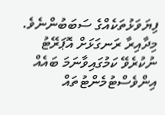ފިޔަވަޅުތަކެއްގެ ސަބަބުންނެވެ. މިދާއިރާ ރަނގަޅަށް އޮޕަރޭޓު ނުކުރެވޭ ކަމުގައިވާނަމަ ބައެއް އިންވެސްޓުމެންޓުތައް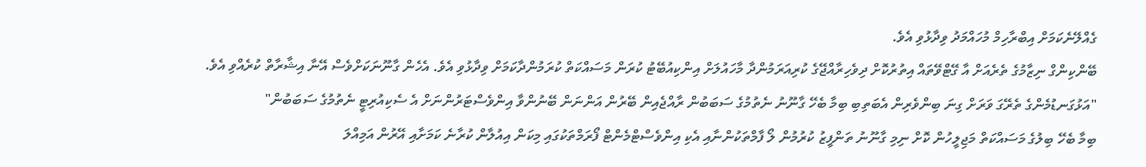ގެއްލޭނެކަމަށް އިބްރާހިމް މުހައްމަދު ވިދާޅުވި އެވެ.
ބޭންކިންގް ނިޒާމުގެ ތެރެއަށް އާ ގޭޓްވޭތައް އިތުރުކޮށް ދިވެހިރާއްޖޭގެ ކުރިއަރަމުންދާ މާހައުލަށް އިންކިއުބޭޓު ކުރަން މަސައްކަތް ކުރަމުންދާކަމަށް ވިދާޅުވި އެވެ. އެހެން ގާނޫނަކަށްވެސް އޭނާ އިޝާރާތް ކުރެއްވި އެވެ.
"އަޅުގަނޑުމެންގެ ތެރޭގަ ވަރަށް ގިނަ ބިންވެރިން އެބަތިބި ބިމާ ބެހޭ ގާނޫނު ނެތުމުގެ ސަބަބުން ރާއްޖެއިން ބޭރުން އަންނަން ބޭނުންވާ އިންވެސްޓަރުންނަށް އެ ސެކިއުރިޓީ ނެތުމުގެ ސަބަބުން"
ބިމާ ބެހޭ ބިލުގެ މަސައްކަތް މަޖިލީހުން ކޮށް ނިމި ގާނޫނު ތަންފީޒު ކުރުމުން ލޯ ފާމްތަކުންނާއި އެކި އިންވެސްޓްމެންޓް ފޯރަމްތަކުގައި މިކަން އިއުލާން ކުރާނެ ކަމަށާއި އޭރުން އަމިއްލަ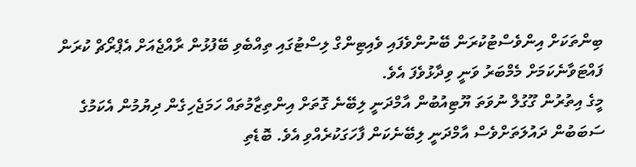ބިންތަކަށް އިންވެސްޓުކުރަން ބޭނުންވެފައި ވެއިޓިންގް ލިސްޓުގައި ތިއްބެވި ބޭފުޅުން ރާއްޖެއަށް އެޕްރޯޗް ކުރަން ފައްޓަވާނެކަމަށް މެމްބަރު ވަނީ ވިދާޅުވެފަ އެވެ.
މީގެ އިތުރުން ގޫގުލް ނުވަތަ ޔޫޓިއުބުން އާމްދަނީ ލިބޭނެ ގޮތަށް އިންތިޒާމުތައް ހަމަޖެހިގެން ދިޔުމުން އެކަމުގެ ސަބަބުން ދައުލަތަށްވެސް އާމްދަނީ ލިބޭނެކަން ފާހަގަކުރެއްވި އެވެ. ބޮޑެތި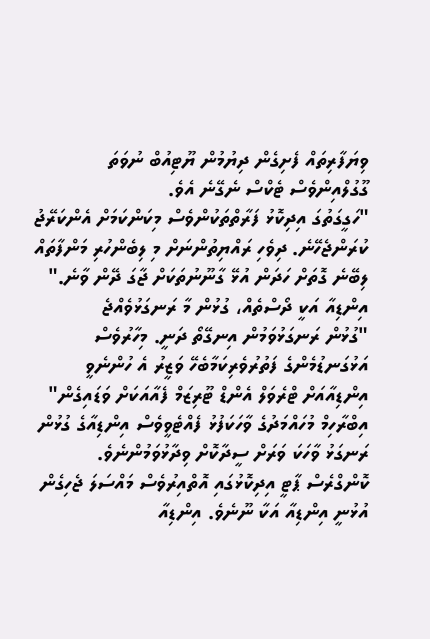ވިޔަފާރިތައް ފެށިގެން ދިޔުމުން ޔޫޓިއުބް ނުވަތަ ގޫގުލްއިންވެސް ޓެކްސް ނެގޭނެ އެވެ.
"ހަގީގަތުގަ އިދިކޮޅު ފަރާތްތަކުންވެސް މިކަންކަމަށް އެންކަރޭޖު ކުރަންޖެހޭނެ. ދިވެހި ރައްޔިތުންނަށް މި ލިބެންހުރި މަންފާތައް ލިބޭނެ ގޮތަށް ހަދަން އުޅޭ ގާނޫނުތަކަށް ޖާގަ ދޭން ވާނެ."
އިންޑިއާ އަކީ ދޯސްތެއް، ގުޅުން މާ ރަނގަޅުވެއްޖެ
"ގުޅުން ރަނގަޅުވަމުން އިނގޭތޯ ދަނީ. މިހާރުވެސް އަޅުގަނޑުމެންގެ ފަތުރުވެރިކަމާބެހޭ ވަޒީރު އެ ހުންނެވީ އިންޑިއާއަށް ޓްރެވަލް އެންޑް ޓޫރިޒަމް ފެއާއަކަށް ވަޑައިގެން"
އިބްރާހިމް މުހައްމަދުގެ ވާހަކަފުޅު ފެއްޓެވީވެސް އިންޑިއާގެ ގުޅުން ރަނގަޅު ވާހަކަ ވަރަށް ސީދާކޮށް ވިދާޅުވަމުންނެވެ. ކޮންގްރެސް ޕާޓީ އިދިކޮޅުގައި އޮތްއިރުވެސް މައްސަލަ ޖެހިގެން އުޅުނީ އިންޑިއާ އަކާ ނޫނެވެ. އިންޑިއާ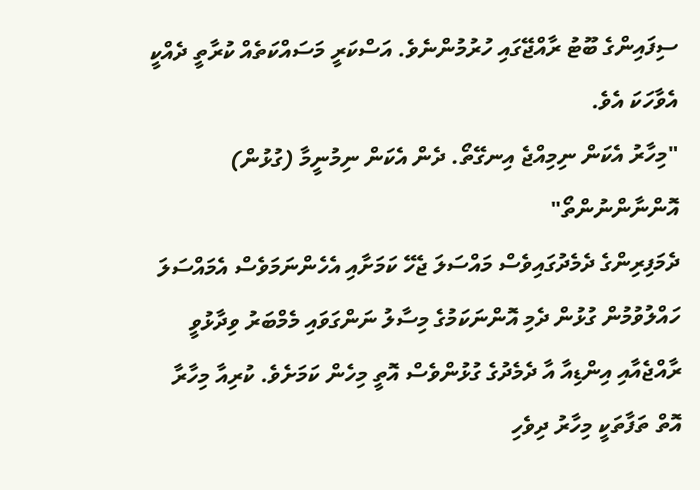ސިފައިންގެ ބޫޓު ރާއްޖޭގައި ހުރުމުންނެވެ. އަސްކަރީ މަސައްކަތެއް ކުރާތީ ދެއްކީ އެވާހަކަ އެވެ.
"މިހާރު އެކަން ނިމިއްޖެ އިނގޭތޯ. ދެން އެކަން ނިމުނީމާ (ގުޅުން) އޮންނާންނުންތޯ"
ދެމަފިރިންގެ ދެމެދުގައިވެސް މައްސަލަ ޖެހޭ ކަމަށާއި އެހެންނަމަވެސް އެމައްސަލަ ހައްލުވުމުން ގުޅުން ދެމި އޮންނަކަމުގެ މިސާލު ނަންގަވައި މެމްބަރު ވިދާޅުވީ ރާއްޖެއާއި އިންޑިއާ އާ ދެމެދުގެ ގުޅުންވެސް އޮތީ މިހެން ކަމަށެވެ. ކުރިއާ މިހާރާ އޮތް ތަފާތަކީ މިހާރު ދިވެހި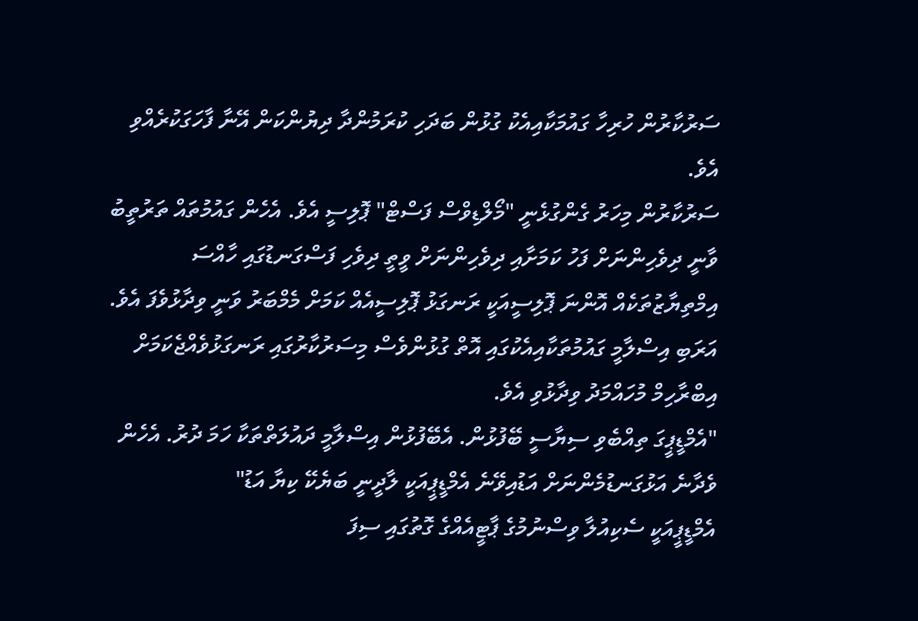ސަރުކާރުން ހުރިހާ ގައުމަކާއިއެކު ގުޅުން ބަދަހި ކުރަމުންދާ ދިޔުންކަން އޭނާ ފާހަގަކުރެއްވި އެވެ.
ސަރުކާރުން މިހަރު ގެންގުޅެނީ "މޯލްޑިވްސް ފަސްޓް" ޕޮލިސީ އެވެ. އެހެން ގައުމުތައް ތަރުތީބު ވާނީ ދިވެހިންނަށް ފަހު ކަމަށާއި ދިވެހިންނަށް ވީތީ ދިވެހި ފަސްގަނޑުގައި ހާއްސަ އިމްތިޔާޒުތަކެއް އޮންނަ ޕޮލިސީއަކީ ރަނގަޅު ޕޮލިސީއެއް ކަމަށް މެމްބަރު ވަނީ ވިދާޅުވެފަ އެވެ.
އަރަބި އިސްލާމީ ގައުމުތަކާއިއެކުގައި އޮތް ގުޅުންވެސް މިސަރުކާރުގައި ރަނގަޅުވެއްޖެކަމަށް އިބްރާހިމް މުހައްމަދު ވިދާޅުވި އެވެ.
"އެމްޑީޕީގަ ތިއްބެވި ސިޔާސީ ބޭފުޅުން. އެބޭފުޅުން އިސްލާމީ ދައުލަތްތަކާ ހަމަ ދުރު. އެހެން ވެދާނެ އަޅުގަނޑުމެންނަށް އަޑުއިވޭނެ އެމްޑީޕީއަކީ ލާދީނީ ބަޔެކޭ ކިޔާ އަޑު"
އެމްޑީޕީއަކީ ސެކިއުލާ ވިސްނުމުގެ ޕާޓީއެއްގެ ގޮތުގައި ސިފަ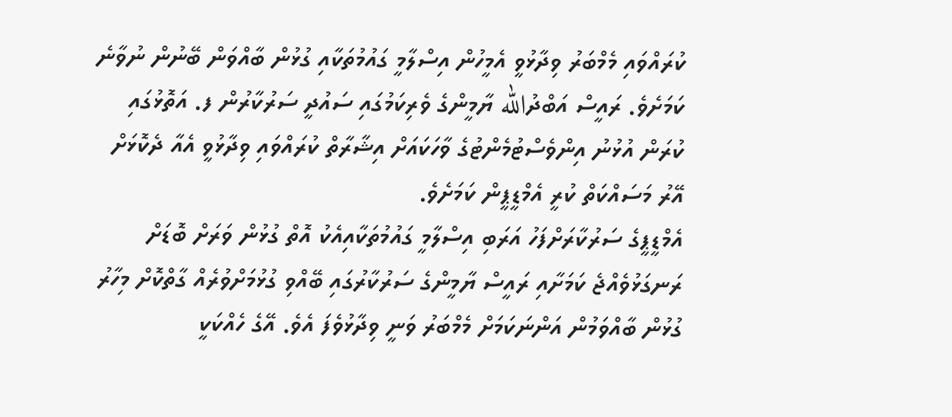ކުރައްވައި މެމްބަރު ވިދާޅުވީ އެމީހުން އިސްލާމީ ގައުމުތަކާއި ގުޅުން ބާއްވަން ބޭނުން ނުވާނެ ކަމަށެވެ. ރައީސް އަބްދުالله ޔާމީންގެ ވެރިކަމުގައި ސައުދީ ސަރުކާރުން ފ. އަތޮޅުގައި ކުރަން އުޅުނު އިންވެސްޓުމެންޓުގެ ވާހަކައަށް އިޝާރާތް ކުރައްވައި ވިދާޅުވީ އެއާ ދެކޮޅަށް އޭރު މަސައްކަތް ކުރީ އެމްޑީޕީން ކަމަށެވެ.
އެމްޑީޕީގެ ސަރުކާރަށްފަހު އަރަބި އިސްލާމީ ގައުމުތަކާއިއެކު އޮތް ގުޅުން ވަރަށް ބޮޑަށް ރަނގަޅުވެއްޖެ ކަމަށާއި ރައީސް ޔާމީންގެ ސަރުކާރުގައި ބޭއްވި ގުޅުމަށްވުރެއް ގާތްކޮށް މިހާރު ގުޅުން ބާއްވަމުން އަންނަކަމަށް މެމްބަރު ވަނީ ވިދާޅުވެފަ އެވެ. އޭގެ ހެއްކަކީ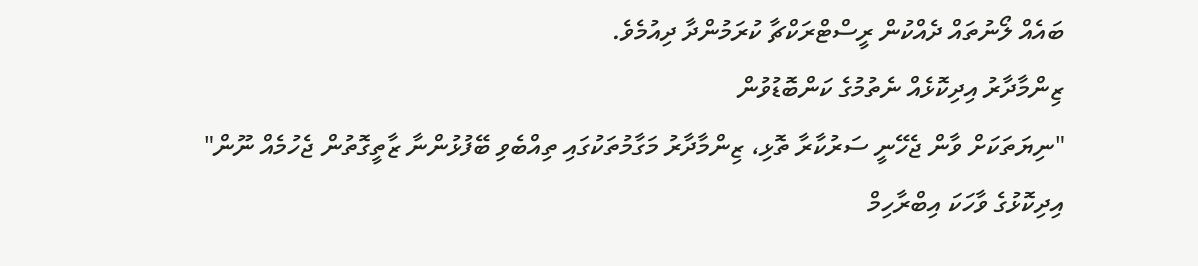ބައެއް ލޯނުތައް ދެއްކުން ރީސްޓްރަކްޗާ ކުރަމުންދާ ދިއުމެވެ.
ޒިންމާދާރު އިދިކޮޅެއް ނެތުމުގެ ކަންބޮޑުވުން
"ނިޔަތަކަށް ވާން ޖެހޭނީ ސަރުކާރާ ތޮޅި، ޒިންމާދާރު މަގާމުތަކުގައި ތިއްބެވި ބޭފުޅުންނާ ޒާތީގޮތުން ޖެހުމެއް ނޫން"
އިދިކޮޅުގެ ވާހަކަ އިބްރާހިމް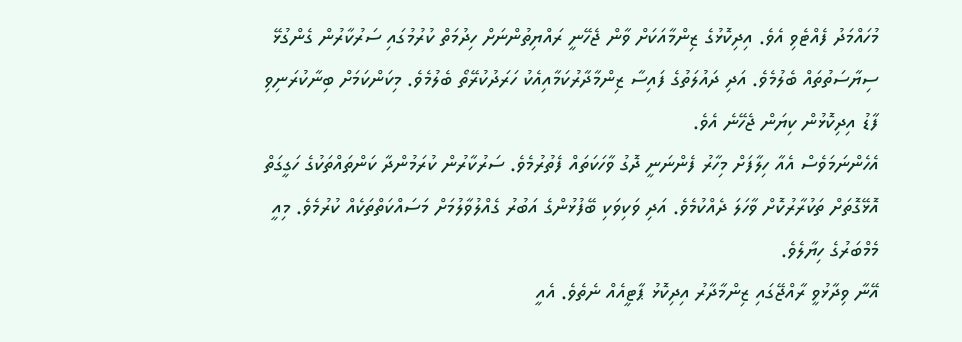މުހައްމަދު ފެއްޓެވި އެވެ. އިދިކޮޅުގެ ޒިންމާއަކަށް ވާން ޖެހޭނީ ރައްޔިތުންނަށް ހިދުމަތް ކުރުމުގައި ސަރުކާރުން ގެންގުޅޭ ސިޔާސަތުތައް ބެލުމެވެ. އަދި ދައުލަތުގެ ފައިސާ ޒިންމާދާރުކަމާއިއެކު ހަރަދުކުރޭތޯ ބެލުމެވެ. މިކަންކަމަށް ބިނާކުރަނިވި ފާޑު އިދިކޮޅުން ކިޔަން ޖެހޭނެ އެވެ.
އެހެންނަމަވެސް އެއާ ހިލާފަށް މިހާރު ފެންނަނީ ދޮގު ވާހަކަތައް ފެތުރުމެވެ. ސަރުކާރުން ކުރަމުންދާ ކަންތައްތަކުގެ ހަގީގަތް އޮޅޭގޮތަށް ތަކުރާރުކޮށް ވާހަލަ ދެއްކުމެވެ. އަދި ވަކިވަކި ބޭފުޅުންގެ އަބުރު ގެއްލުވާލުމަށް މަސައްކަތްތަކެއް ކުރުމެވެ. މިއީ މެމްބަރުގެ ހިޔާލެވެ.
އޭނާ ވިދާޅުވީ ރާއްޖޭގައި ޒިންމާދާރު އިދިކޮޅު ޕާޓީއެއް ނެތެވެ. އެއީ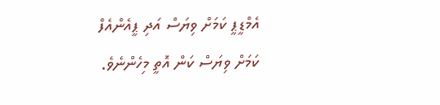އެމްޑީޕީ ކަމަށް ވިޔަސް އަދި ޕީއެންއެފް ކަމަށް ވިޔަސް ކަން އޮތީ މިހެންނެވެ.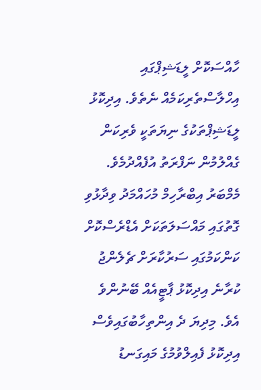ހާއްސަކޮށް ލީޑަޝިޕްގައި އިހްލާސްތެރިކަމެއް ނެތެވެ. އިދިކޮޅު ލީޑަޝިޕްތަކުގެ ނިޔަތަކީ ވެރިކަން ގެއްލުމުން ނަފްރަތު އުފެއްދުމެވެ.
މެމްބަރު އިބްރާހިމް މުހައްމަދު ވިދާޅުވި ގޮތުގައި މައްސަލަތަކަށް އެޑްރެސްކޮށް ކަންކަމުގައި ސަރުކާރަށް ޗެލެންޖު ކުރާނެ އިދިކޮޅު ޕާޓީއެއް ބޭނުންވެ އެވެ. މިދިޔަ ދެ އިންތިހާބުގައިވެސް އިދިކޮޅު ފެއިލްވުމުގެ މައިގަނޑު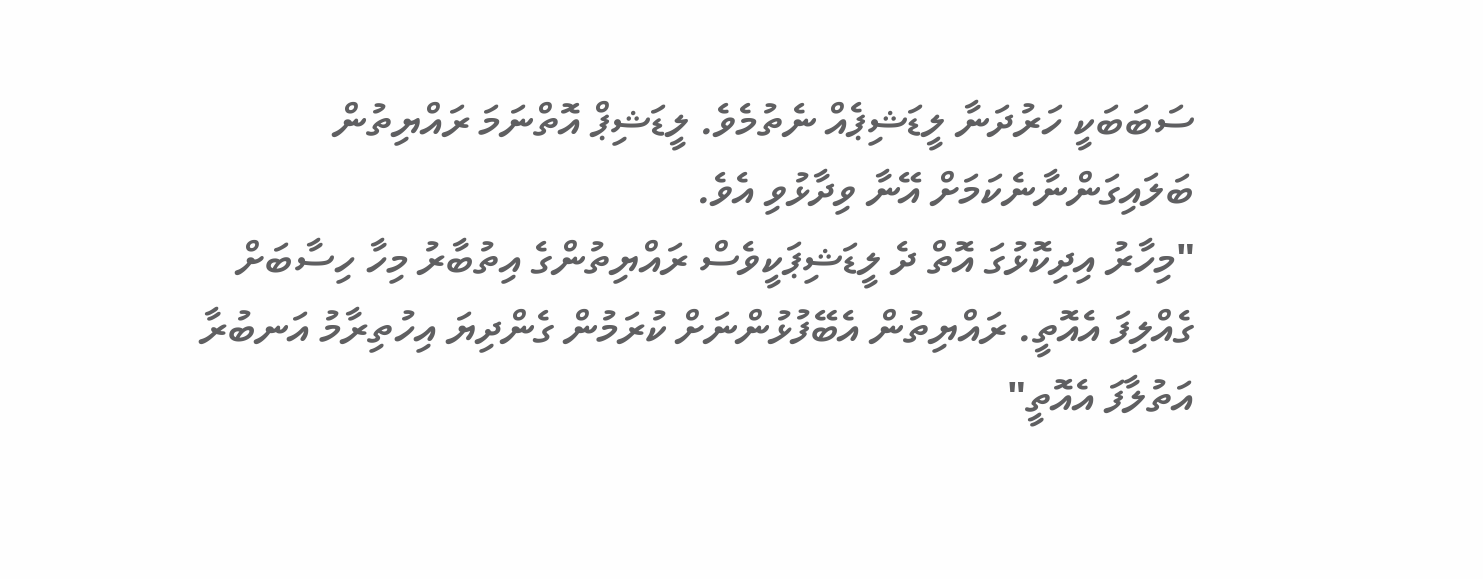ސަބަބަކީ ހަރުދަނާ ލީޑަޝިޕެއް ނެތުމެވެ. ލީޑަޝިޕް އޮތްނަމަ ރައްޔިތުން ބަލައިގަންނާނެކަމަށް އޭނާ ވިދާޅުވި އެވެ.
"މިހާރު އިދިކޮޅުގަ އޮތް ދެ ލީޑަޝިޕަކީވެސް ރައްޔިތުންގެ އިތުބާރު މިހާ ހިސާބަށް ގެއްލިފަ އެއޮތީ. ރައްޔިތުން އެބޭފުޅުންނަށް ކުރަމުން ގެންދިޔަ އިހުތިރާމު އަނބުރާ އަތުލާފަ އެއޮތީ"